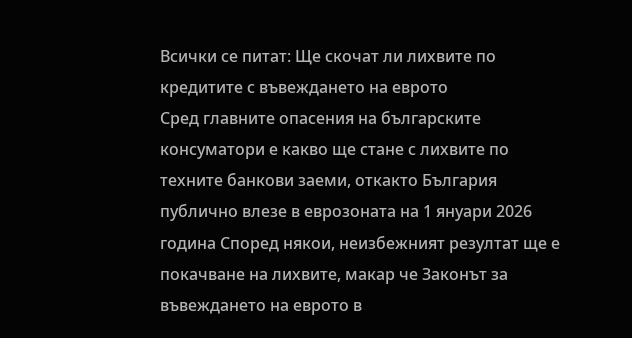Всички се питат: Ще скочат ли лихвите по кредитите с въвеждането на еврото
Сред главните опасения на българските консуматори е какво ще стане с лихвите по техните банкови заеми, откакто България публично влезе в еврозоната на 1 януари 2026 година Според някои, неизбежният резултат ще е покачване на лихвите, макар че Законът за въвеждането на еврото в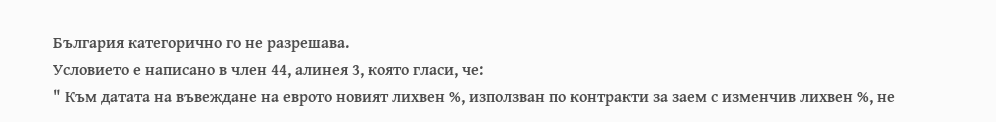България категорично го не разрешава.
Условието е написано в член 44, алинея 3, която гласи, че:
" Към датата на въвеждане на еврото новият лихвен %, използван по контракти за заем с изменчив лихвен %, не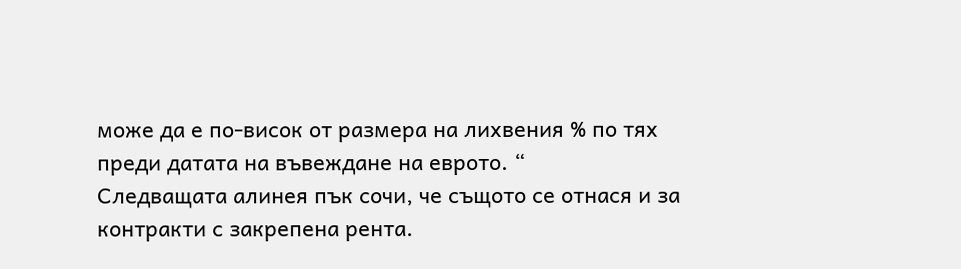може да е по-висок от размера на лихвения % по тях преди датата на въвеждане на еврото. “
Следващата алинея пък сочи, че същото се отнася и за контракти с закрепена рента.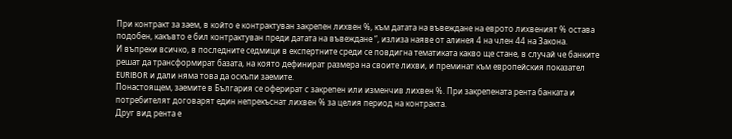При контракт за заем, в който е контрактуван закрепен лихвен %, към датата на въвеждане на еврото лихвеният % остава подобен, какъвто е бил контрактуван преди датата на въвеждане “, излиза наяве от алинея 4 на член 44 на Закона.
И въпреки всичко, в последните седмици в експертните среди се повдигна тематиката какво ще стане, в случай че банките решат да трансформират базата, на която дефинират размера на своите лихви, и преминат към европейския показател EURIBOR и дали няма това да оскъпи заемите.
Понастоящем, заемите в България се оферират с закрепен или изменчив лихвен %. При закрепената рента банката и потребителят договарят един непрекъснат лихвен % за целия период на контракта.
Друг вид рента е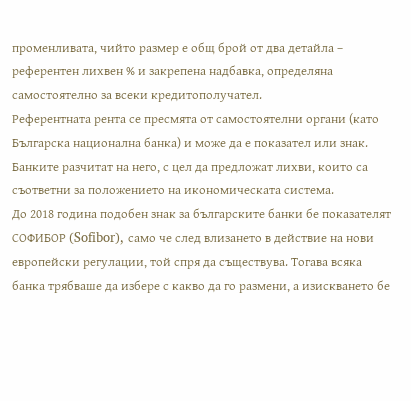променливата, чийто размер е общ брой от два детайла – референтен лихвен % и закрепена надбавка, определяна самостоятелно за всеки кредитополучател.
Референтната рента се пресмята от самостоятелни органи (като Българска национална банка) и може да е показател или знак. Банките разчитат на него, с цел да предложат лихви, които са съответни за положението на икономическата система.
До 2018 година подобен знак за българските банки бе показателят СОФИБОР (Sofibor), само че след влизането в действие на нови европейски регулации, той спря да съществува. Тогава всяка банка трябваше да избере с какво да го размени, а изискването бе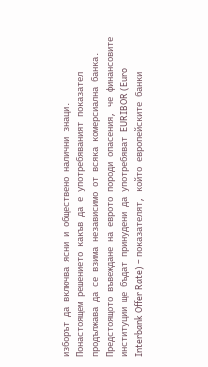изборът да включва ясни и обществено налични знаци.
Понастоящем решението какъв да е употребяваният показател продължава да се взима независимо от всяка комерсиална банка.
Предстоящото въвеждане на еврото порoди опасения, че финансовите институции ще бъдат принудени да употребяват EURIBOR (Euro Interbank Offer Rate) – показателят, който европейските банки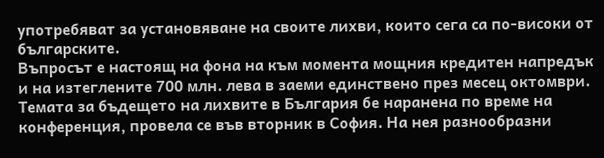употребяват за установяване на своите лихви, които сега са по-високи от българските.
Въпросът е настоящ на фона на към момента мощния кредитен напредък и на изтеглените 700 млн. лева в заеми единствено през месец октомври.
Темата за бъдещето на лихвите в България бе наранена по време на конференция, провела се във вторник в София. На нея разнообразни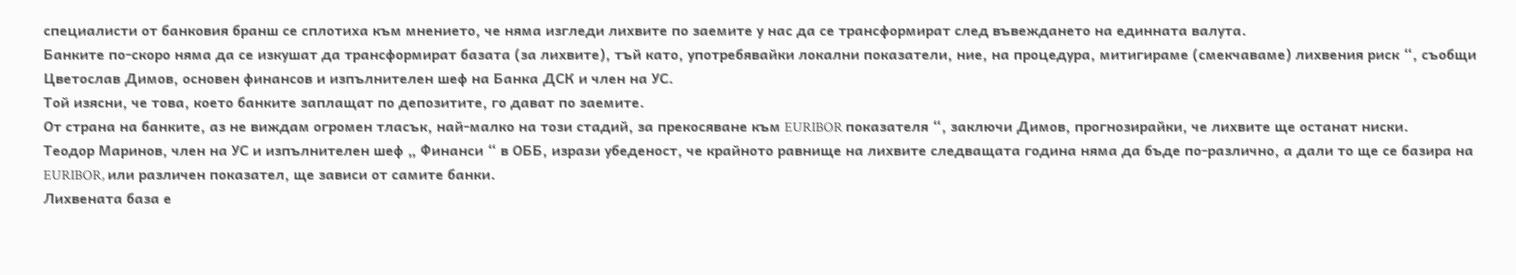специалисти от банковия бранш се сплотиха към мнението, че няма изгледи лихвите по заемите у нас да се трансформират след въвеждането на единната валута.
Банките по-скоро няма да се изкушат да трансформират базата (за лихвите), тъй като, употребявайки локални показатели, ние, на процедура, митигираме (смекчаваме) лихвения риск “, съобщи Цветослав Димов, основен финансов и изпълнителен шеф на Банка ДСК и член на УС.
Той изясни, че това, което банките заплащат по депозитите, го дават по заемите.
От страна на банките, аз не виждам огромен тласък, най-малко на този стадий, за прекосяване към EURIBOR показателя “, заключи Димов, прогнозирайки, че лихвите ще останат ниски.
Теодор Маринов, член на УС и изпълнителен шеф „ Финанси “ в ОББ, изрази убеденост, че крайното равнище на лихвите следващата година няма да бъде по-различно, а дали то ще се базира на EURIBOR, или различен показател, ще зависи от самите банки.
Лихвената база е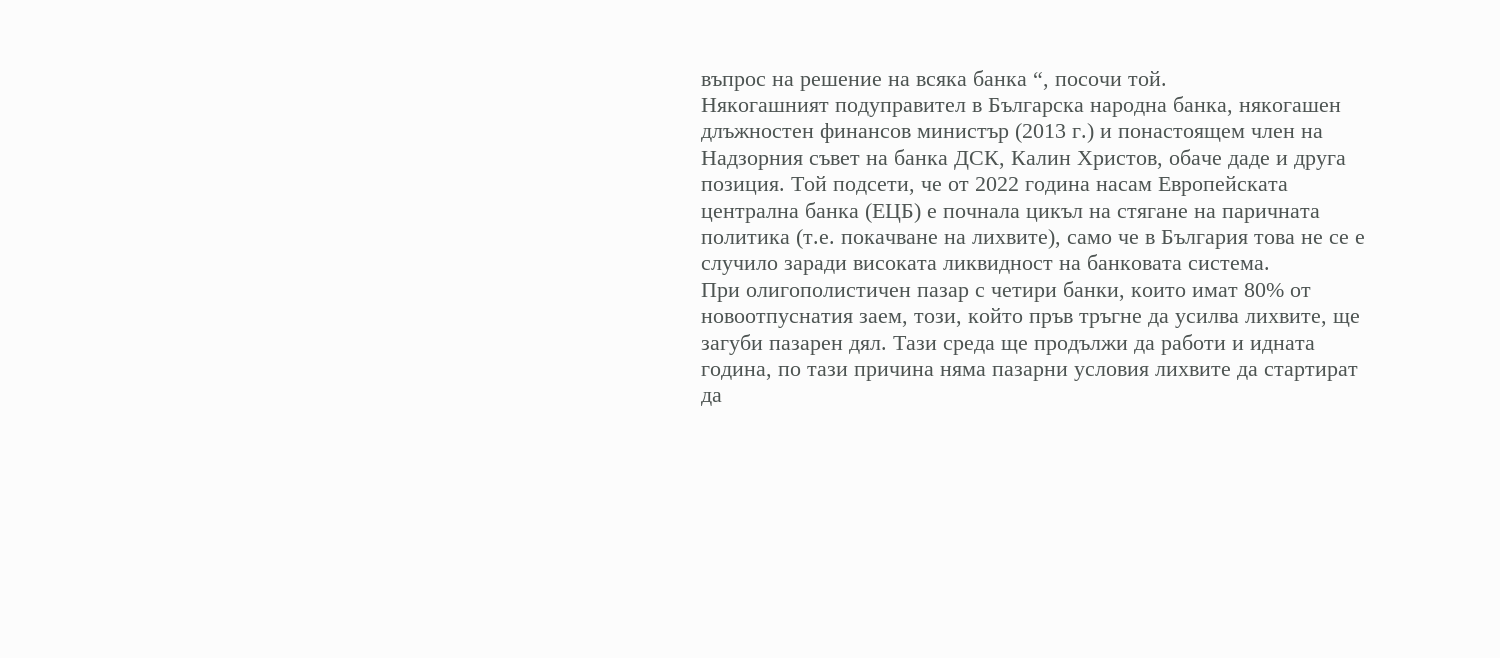въпрос на решение на всяка банка “, посочи той.
Някогашният подуправител в Българска народна банка, някогашен длъжностен финансов министър (2013 г.) и понастоящем член на Надзорния съвет на банка ДСК, Калин Христов, обаче даде и друга позиция. Той подсети, че от 2022 година насам Европейската централна банка (ЕЦБ) е почнала цикъл на стягане на паричната политика (т.е. покачване на лихвите), само че в България това не се е случило заради високата ликвидност на банковата система.
При олигополистичен пазар с четири банки, които имат 80% от новоотпуснатия заем, този, който пръв тръгне да усилва лихвите, ще загуби пазарен дял. Тази среда ще продължи да работи и идната година, по тази причина няма пазарни условия лихвите да стартират да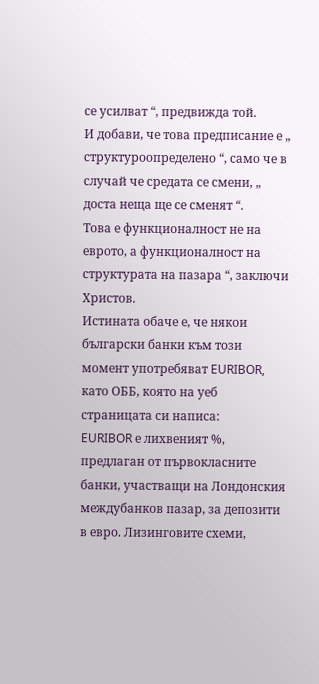се усилват “, предвижда той.
И добави, че това предписание е „ структуроопределено “, само че в случай че средата се смени, „ доста неща ще се сменят “.
Това е функционалност не на еврото, а функционалност на структурата на пазара “, заключи Христов.
Истината обаче е, че някои български банки към този момент употребяват EURIBOR, като ОББ, която на уеб страницата си написа:
EURIBOR е лихвеният %, предлаган от първокласните банки, участващи на Лондонския междубанков пазар, за депозити в евро. Лизинговите схеми,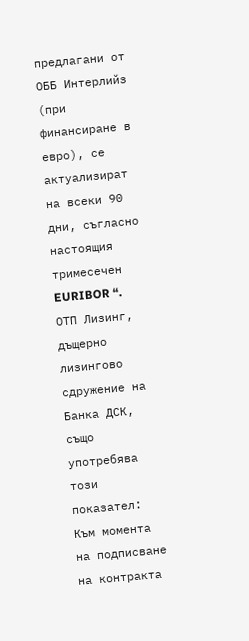предлагани от ОББ Интерлийз (при финансиране в евро), се актуализират на всеки 90 дни, съгласно настоящия тримесечен EURIBOR “.
ОТП Лизинг, дъщерно лизингово сдружение на Банка ДСК, също употребява този показател:
Към момента на подписване на контракта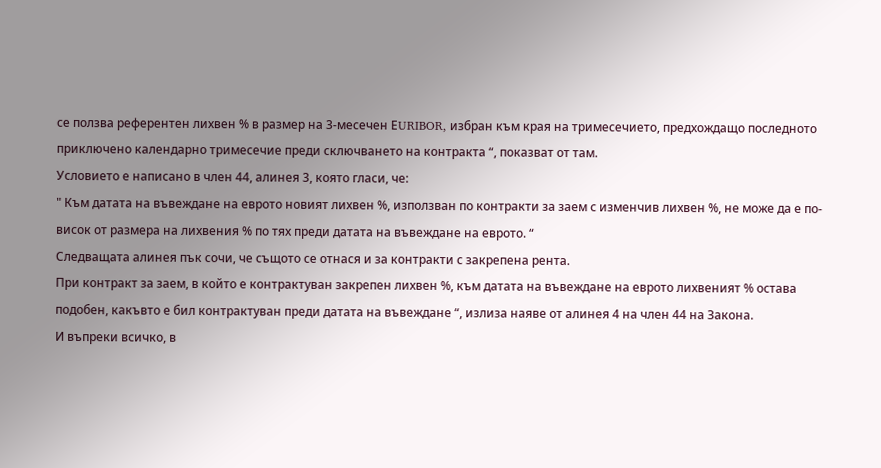се ползва референтен лихвен % в размер на 3-месечен ЕURIBOR, избран към края на тримесечието, предхождащо последното приключено календарно тримесечие преди сключването на контракта “, показват от там.
Условието е написано в член 44, алинея 3, която гласи, че:
" Към датата на въвеждане на еврото новият лихвен %, използван по контракти за заем с изменчив лихвен %, не може да е по-висок от размера на лихвения % по тях преди датата на въвеждане на еврото. “
Следващата алинея пък сочи, че същото се отнася и за контракти с закрепена рента.
При контракт за заем, в който е контрактуван закрепен лихвен %, към датата на въвеждане на еврото лихвеният % остава подобен, какъвто е бил контрактуван преди датата на въвеждане “, излиза наяве от алинея 4 на член 44 на Закона.
И въпреки всичко, в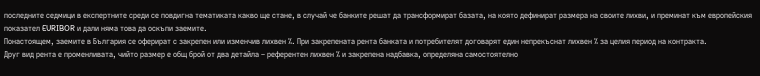последните седмици в експертните среди се повдигна тематиката какво ще стане, в случай че банките решат да трансформират базата, на която дефинират размера на своите лихви, и преминат към европейския показател EURIBOR и дали няма това да оскъпи заемите.
Понастоящем, заемите в България се оферират с закрепен или изменчив лихвен %. При закрепената рента банката и потребителят договарят един непрекъснат лихвен % за целия период на контракта.
Друг вид рента е променливата, чийто размер е общ брой от два детайла – референтен лихвен % и закрепена надбавка, определяна самостоятелно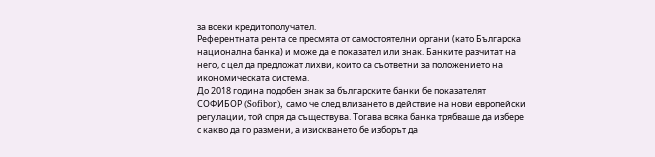за всеки кредитополучател.
Референтната рента се пресмята от самостоятелни органи (като Българска национална банка) и може да е показател или знак. Банките разчитат на него, с цел да предложат лихви, които са съответни за положението на икономическата система.
До 2018 година подобен знак за българските банки бе показателят СОФИБОР (Sofibor), само че след влизането в действие на нови европейски регулации, той спря да съществува. Тогава всяка банка трябваше да избере с какво да го размени, а изискването бе изборът да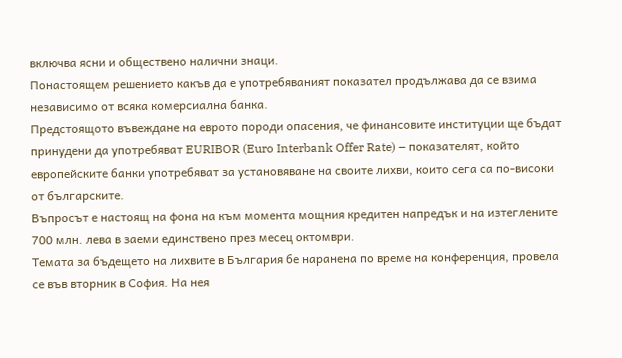включва ясни и обществено налични знаци.
Понастоящем решението какъв да е употребяваният показател продължава да се взима независимо от всяка комерсиална банка.
Предстоящото въвеждане на еврото порoди опасения, че финансовите институции ще бъдат принудени да употребяват EURIBOR (Euro Interbank Offer Rate) – показателят, който европейските банки употребяват за установяване на своите лихви, които сега са по-високи от българските.
Въпросът е настоящ на фона на към момента мощния кредитен напредък и на изтеглените 700 млн. лева в заеми единствено през месец октомври.
Темата за бъдещето на лихвите в България бе наранена по време на конференция, провела се във вторник в София. На нея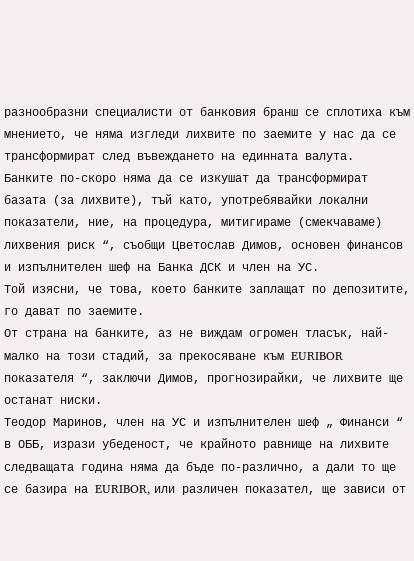разнообразни специалисти от банковия бранш се сплотиха към мнението, че няма изгледи лихвите по заемите у нас да се трансформират след въвеждането на единната валута.
Банките по-скоро няма да се изкушат да трансформират базата (за лихвите), тъй като, употребявайки локални показатели, ние, на процедура, митигираме (смекчаваме) лихвения риск “, съобщи Цветослав Димов, основен финансов и изпълнителен шеф на Банка ДСК и член на УС.
Той изясни, че това, което банките заплащат по депозитите, го дават по заемите.
От страна на банките, аз не виждам огромен тласък, най-малко на този стадий, за прекосяване към EURIBOR показателя “, заключи Димов, прогнозирайки, че лихвите ще останат ниски.
Теодор Маринов, член на УС и изпълнителен шеф „ Финанси “ в ОББ, изрази убеденост, че крайното равнище на лихвите следващата година няма да бъде по-различно, а дали то ще се базира на EURIBOR, или различен показател, ще зависи от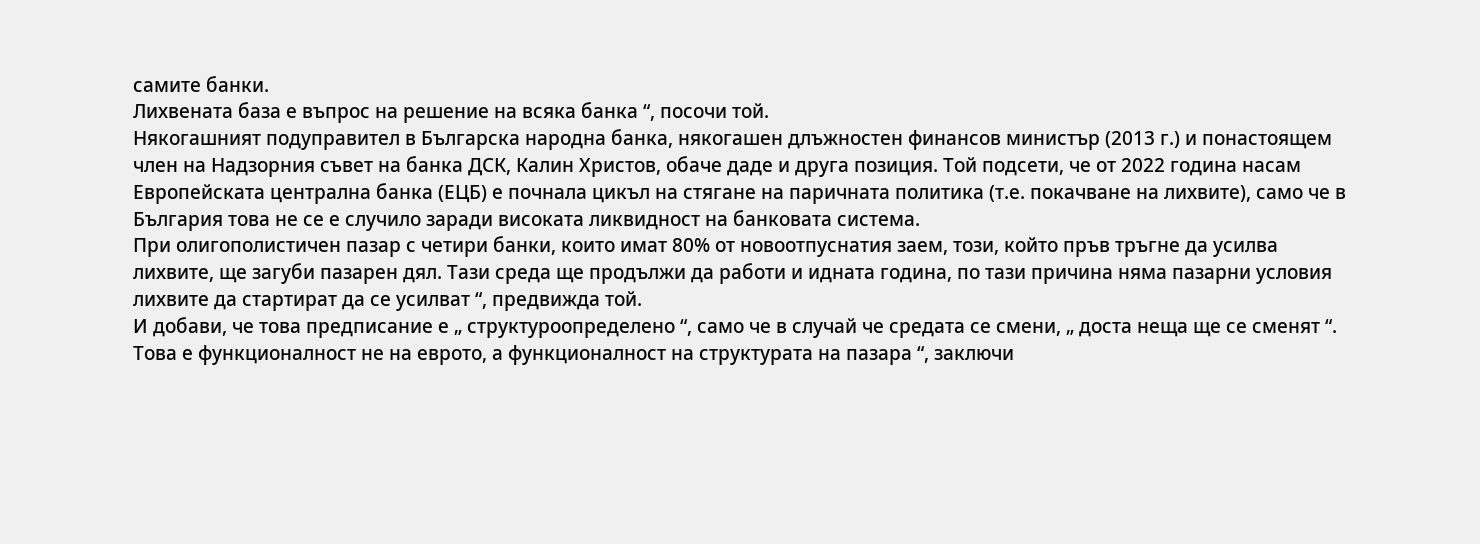самите банки.
Лихвената база е въпрос на решение на всяка банка “, посочи той.
Някогашният подуправител в Българска народна банка, някогашен длъжностен финансов министър (2013 г.) и понастоящем член на Надзорния съвет на банка ДСК, Калин Христов, обаче даде и друга позиция. Той подсети, че от 2022 година насам Европейската централна банка (ЕЦБ) е почнала цикъл на стягане на паричната политика (т.е. покачване на лихвите), само че в България това не се е случило заради високата ликвидност на банковата система.
При олигополистичен пазар с четири банки, които имат 80% от новоотпуснатия заем, този, който пръв тръгне да усилва лихвите, ще загуби пазарен дял. Тази среда ще продължи да работи и идната година, по тази причина няма пазарни условия лихвите да стартират да се усилват “, предвижда той.
И добави, че това предписание е „ структуроопределено “, само че в случай че средата се смени, „ доста неща ще се сменят “.
Това е функционалност не на еврото, а функционалност на структурата на пазара “, заключи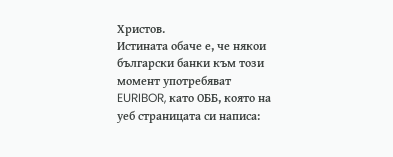Христов.
Истината обаче е, че някои български банки към този момент употребяват EURIBOR, като ОББ, която на уеб страницата си написа: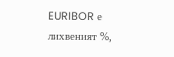EURIBOR е лихвеният %,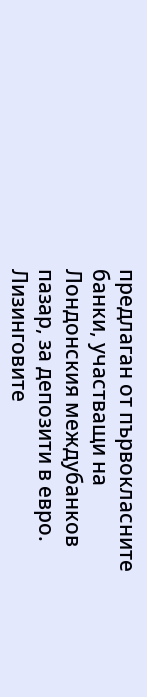предлаган от първокласните банки, участващи на Лондонския междубанков пазар, за депозити в евро. Лизинговите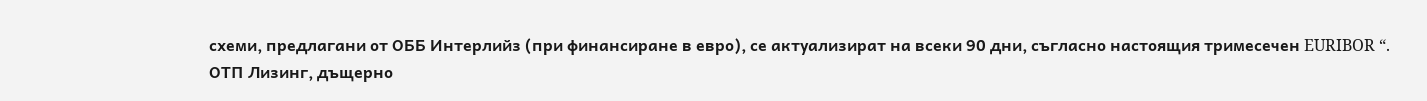схеми, предлагани от ОББ Интерлийз (при финансиране в евро), се актуализират на всеки 90 дни, съгласно настоящия тримесечен EURIBOR “.
ОТП Лизинг, дъщерно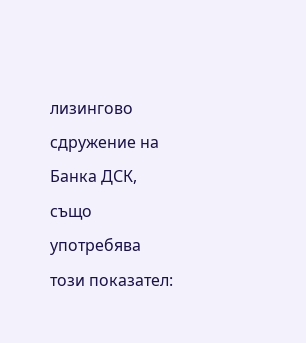лизингово сдружение на Банка ДСК, също употребява този показател: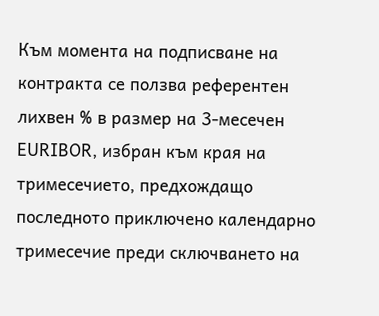Към момента на подписване на контракта се ползва референтен лихвен % в размер на 3-месечен ЕURIBOR, избран към края на тримесечието, предхождащо последното приключено календарно тримесечие преди сключването на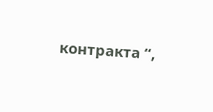контракта “,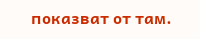показват от там.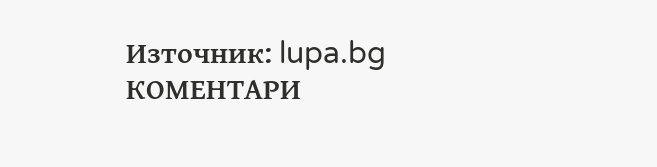Източник: lupa.bg
КОМЕНТАРИ